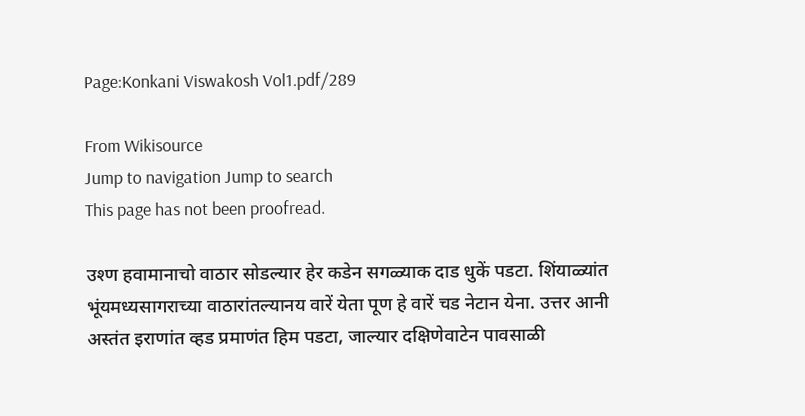Page:Konkani Viswakosh Vol1.pdf/289

From Wikisource
Jump to navigation Jump to search
This page has not been proofread.

उश्ण हवामानाचो वाठार सोडल्यार हेर कडेन सगळ्याक दाड धुकें पडटा. शिंयाळ्यांत भूंयमध्यसागराच्या वाठारांतल्यानय वारें येता पूण हे वारें चड नेटान येना. उत्तर आनी अस्तंत इराणांत व्हड प्रमाणंत हिम पडटा, जाल्यार दक्षिणेवाटेन पावसाळी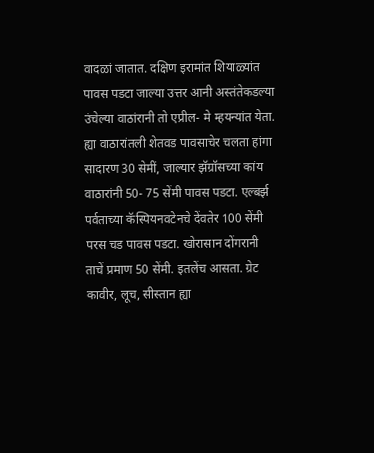वादळां जातात. दक्षिण इरामांत शियाळ्यांत पावस पडटा जाल्या उत्तर आनी अस्तंतेकडल्या उंचेल्या वाठांरानी तो एप्रील- मे म्हयन्यांत येता. ह्या वाठारांतली शेतवड पावसाचेर चलता हांगा सादारण 30 सेमीं, जाल्यार झॅग्रॉसच्या कांय वाठारांनी 50- 75 सेंमी पावस पडटा. एल्बर्झ पर्वताच्या कॅस्पियनवटेनचे देंवतेर 100 सेंमी परस चड पावस पडटा. खोरासान दोंगरानी ताचें प्रमाण 50 सेंमी. इतलेंच आसता. ग्रेट कावीर, लूच, सीस्तान ह्या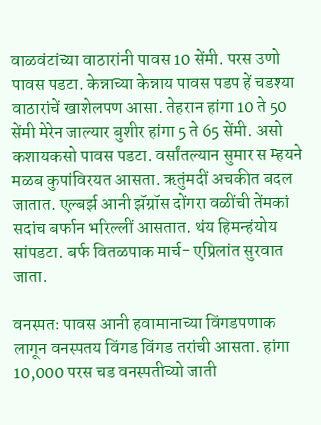वाळवंटांच्या वाठारांनी पावस 10 सेंमी. परस उणो पावस पडटा. केन्नाच्या केन्नाय पावस पडप हें चडश्या वाठारांचें खाशेलपण आसा. तेहरान हांगा 10 ते 50 सेंमी मेरेन जाल्यार बुशीर हांगा 5 ते 65 सेंमी. असो कशायकसो पावस पडटा. वर्सांतल्यान सुमार स म्हयने मळब कुपांविरयत आसता. ऋतुंमदीं अचकीत बदल जातात. एल्बर्झ आनी झॅग्रॉस दोंगरा वळींची तेंमकां सदांच बर्फान भरिल्लीं आसतात. थंय हिमन्हंयोय सांपडटा. बर्फ वितळपाक मार्च- एप्रिलांत सुरवात जाता.

वनस्पतः पावस आनी हवामानाच्या विंगडपणाक लागून वनस्पतय विंगड विंगड तरांची आसता. हांगा 10,000 परस चड वनस्पतीच्यो जाती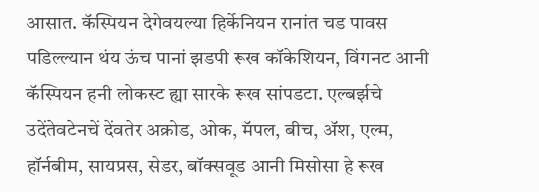आसात. कॅस्पियन देगेवयल्या हिर्केनियन रानांत चड पावस पडिल्ल्यान थंय ऊंच पानां झडपी रूख कॉकेशियन, विंगनट आनी कॅस्पियन हनी लोकस्ट ह्या सारके रूख सांपडटा. एल्बर्झचे उदेंतेवटेनचें देंवतेर अक्रोड, ओक, मॅपल, बीच, ॲश, एल्म, हॉर्नबीम, सायप्रस, सेडर, बॉक्सवूड आनी मिसोसा हे रूख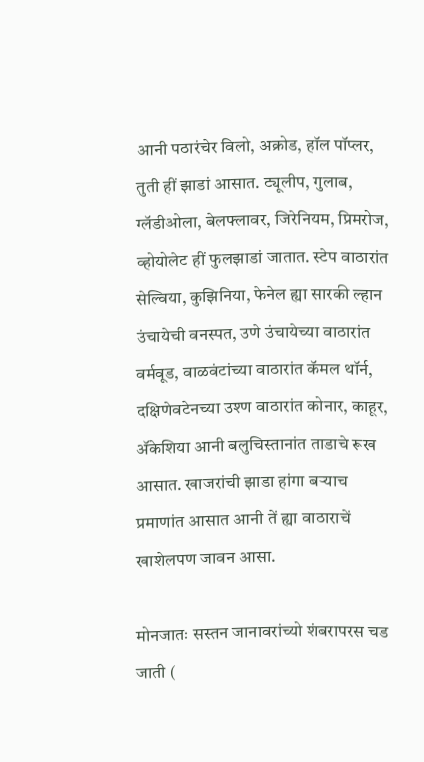आनी पठारंचेर विलो, अक्रोड, हॉल पॉप्लर, तुती हीं झाडां आसात. ट्यूलीप, गुलाब, ग्लॅडीओला, बेलफ्लावर, जिरेनियम, प्रिमरोज, व्होयोलेट हीं फुलझाडां जातात. स्टेप वाठारांत सेल्विया, कुझिनिया, फेनेल ह्या सारकी ल्हान उंचायेची वनस्पत, उणे उंचायेच्या वाठारांत वर्मवूड, वाळवंटांच्या वाठारांत कॅमल थॉर्न, दक्षिणेवटेनच्या उश्ण वाठारांत कोनार, काहूर, ॲकेशिया आनी बलुचिस्तानांत ताडाचे रूख आसात. खाजरांची झाडा हांगा बऱ्याच प्रमाणांत आसात आनी तें ह्या वाठाराचें खाशेलपण जावन आसा.

मोनजातः सस्तन जानावरांच्यो शंबरापरस चड जाती (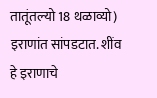तातूंतल्यो 18 थळाव्यो) इराणांत सांपडटात. शींव हे इराणाचे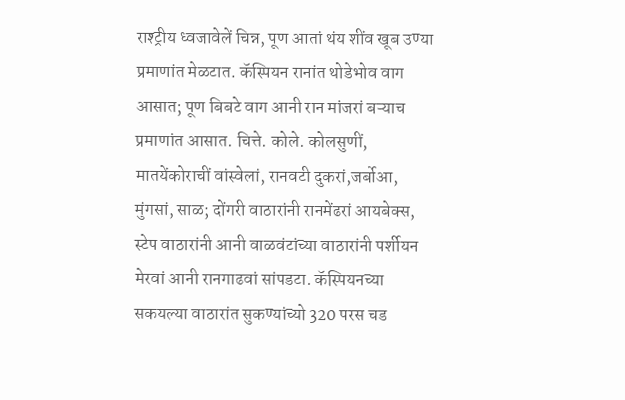राश्ट्रीय ध्वजावेलें चिन्न, पूण आतां थंय शींव खूब उण्या प्रमाणांत मेळटात. कॅस्पियन रानांत थोडेभोव वाग आसात; पूण बिबटे वाग आनी रान मांजरां बऱ्याच प्रमाणांत आसात. चित्ते. कोले. कोलसुणीं, मातयेंकोराचीं वांस्वेलां, रानवटी दुकरां,जर्बोआ, मुंगसां, साळ; दोंगरी वाठारांनी रानमेंढरां आयबेक्स, स्टेप वाठारांनी आनी वाळवंटांच्या वाठारांनी पर्शीयन मेरवां आनी रानगाढवां सांपडटा. कॅस्पियनच्या सकयल्या वाठारांत सुकण्यांच्यो 320 परस चड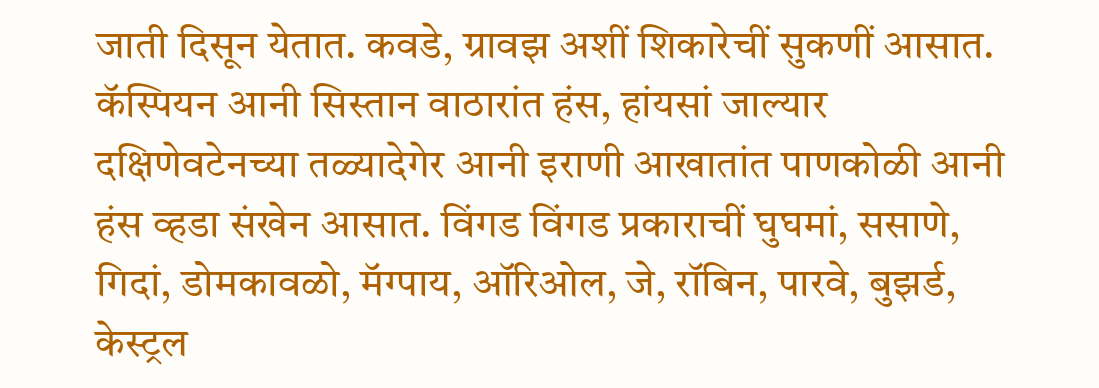जाती दिसून येतात. कवडे, ग्रावझ अशीं शिकारेचीं सुकणीं आसात. कॅस्पियन आनी सिस्तान वाठारांत हंस, हांयसां जाल्यार दक्षिणेवटेनच्या तळ्यादेगेर आनी इराणी आखातांत पाणकोळी आनी हंस व्हडा संखेन आसात. विंगड विंगड प्रकाराचीं घुघमां, ससाणे, गिदां, डोमकावळो, मॅग्पाय, ऑरिओल, जे, रॉबिन, पारवे, बुझर्ड, केस्ट्रल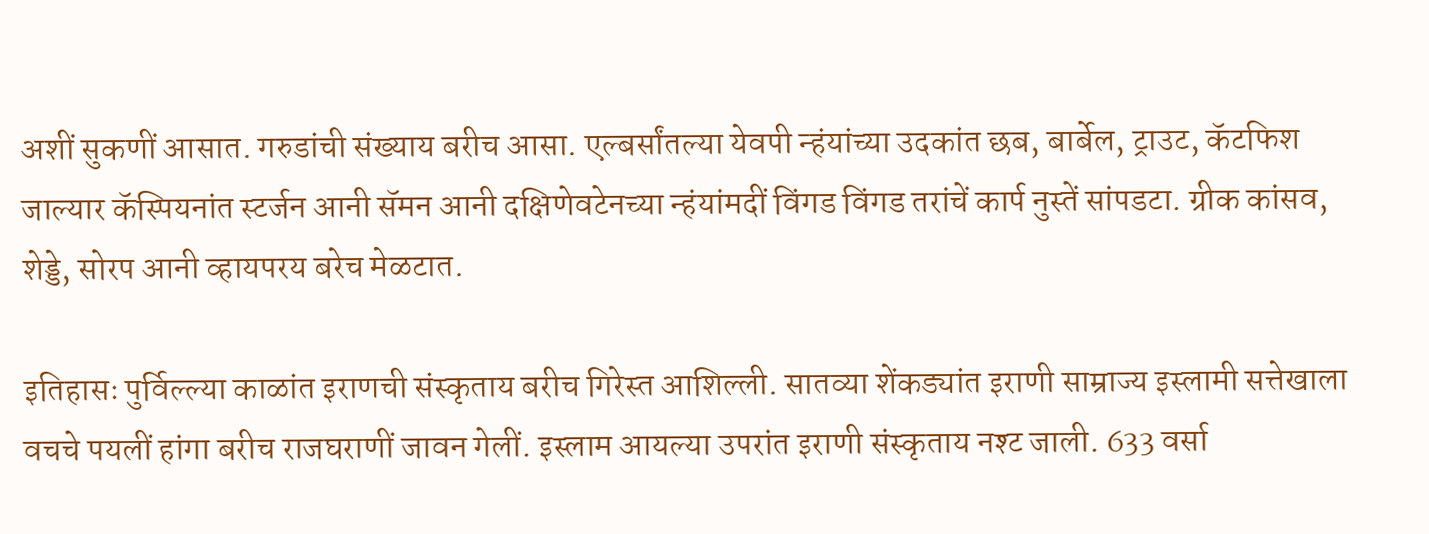अशीं सुकणीं आसात. गरुडांची संख्याय बरीच आसा. एल्बर्सांतल्या येवपी न्हंयांच्या उदकांत छब, बार्बेल, ट्राउट, कॅटफिश जाल्यार कॅस्पियनांत स्टर्जन आनी सॅमन आनी दक्षिणेवटेनच्या न्हंयांमदीं विंगड विंगड तरांचें कार्प नुस्तें सांपडटा. ग्रीक कांसव, शेड्डे, सोरप आनी व्हायपरय बरेच मेळटात.

इतिहासः पुर्विल्ल्या काळांत इराणची संस्कृताय बरीच गिरेस्त आशिल्ली. सातव्या शेंकड्यांत इराणी साम्राज्य इस्लामी सत्तेखाला वचचे पयलीं हांगा बरीच राजघराणीं जावन गेलीं. इस्लाम आयल्या उपरांत इराणी संस्कृताय नश्ट जाली. 633 वर्सा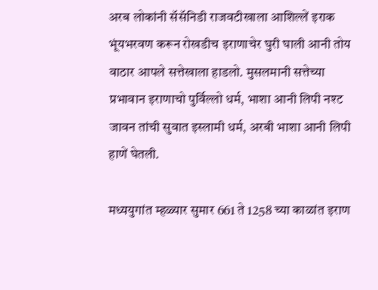अरब लोकांनी सॅसॅनिडी राजवटीखाला आशिल्लें इराक भूंयभरवण करून रोखडीच इराणाचेर घुरी घाली आनी तोय वाठार आपले सत्तेखाला हाडलो. मुसलमानी सत्तेच्या प्रभावान इराणाचो पुर्विल्लो धर्म, भाशा आनी लिपी नश्ट जावन तांची सुवात इस्लामी धर्म, अरबी भाशा आनी लिपी हाणें घेतली.

मध्ययुगांत म्हळ्यार सुमार 661 ते 1258 च्या काळांत इराण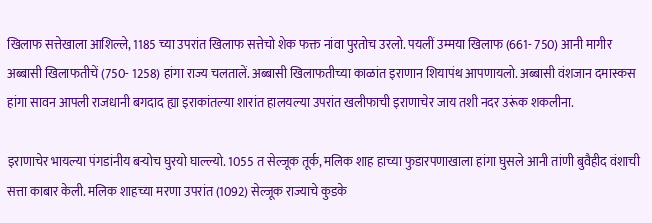खिलाफ सत्तेखाला आशिल्ले, 1185 च्या उपरांत खिलाफ सत्तेचो शेक फक्त नांवा पुरतोच उरलो. पयलीं उम्मया खिलाफ (661- 750) आनी मागीर अब्बासी खिलाफतीचें (750- 1258) हांगा राज्य चलतालें. अब्बासी खिलाफतीच्या काळांत इराणान शियापंथ आपणायलो. अब्बासी वंशजान दमास्कस हांगा सावन आपली राजधानी बगदाद ह्या इराकांतल्या शारांत हालयल्या उपरांत खलीफाची इराणाचेर जाय तशी नदर उरूंक शकलीना.

इराणाचेर भायल्या पंगडांनीय बऱ्योच घुरयो घाल्ल्यो. 1055 त सेल्जूक तूर्क, मलिक शाह हाच्या फुडारपणाखाला हांगा घुसले आनी तांणी बुवैहीद वंशाची सत्ता काबार केली. मलिक शाहच्या मरणा उपरांत (1092) सेल्जूक राज्याचे कुडके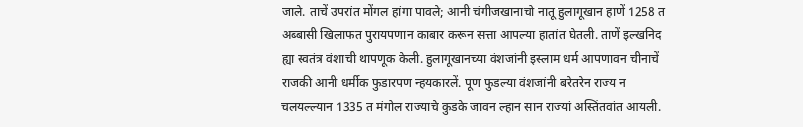जाले. ताचें उपरांत मोंगल हांगा पावले; आनी चंगीजखानाचो नातू हुलागूखान हाणें 1258 त अब्बासी खिलाफत पुरायपणान काबार करून सत्ता आपल्या हातांत घेतली. ताणें इल्खनिद ह्या स्वतंत्र वंशाची थापणूक केली. हुलागूखानच्या वंशजांनी इस्लाम धर्म आपणावन चीनाचें राजकी आनी धर्मीक फुडारपण न्हयकारलें. पूण फुडल्या वंशजांनी बरेतरेन राज्य न चलयल्ल्यान 1335 त मंगोल राज्याचे कुडके जावन ल्हान सान राज्यां अस्तिंतवांत आयली.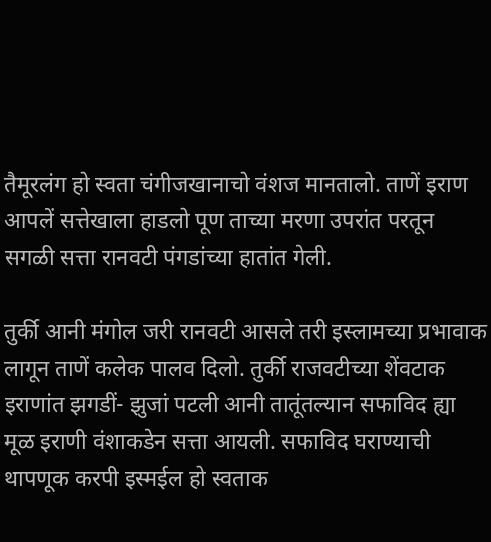तैमूरलंग हो स्वता चंगीजखानाचो वंशज मानतालो. ताणें इराण आपलें सत्तेखाला हाडलो पूण ताच्या मरणा उपरांत परतून सगळी सत्ता रानवटी पंगडांच्या हातांत गेली.

तुर्की आनी मंगोल जरी रानवटी आसले तरी इस्लामच्या प्रभावाक लागून ताणें कलेक पालव दिलो. तुर्की राजवटीच्या शेंवटाक इराणांत झगडीं- झुजां पटली आनी तातूंतल्यान सफाविद ह्या मूळ इराणी वंशाकडेन सत्ता आयली. सफाविद घराण्याची थापणूक करपी इस्मईल हो स्वताक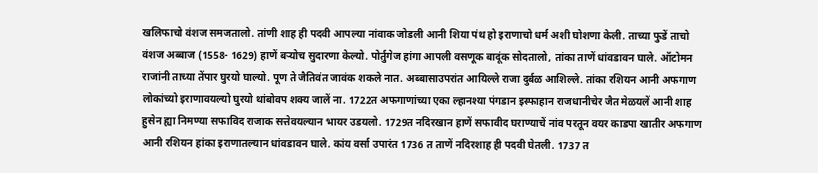खलिफाचो वंशज समजतालो. तांणी शाह ही पदवी आपल्या नांवाक जोडली आनी शिया पंथ हो इराणाचो धर्म अशी घोशणा केली. ताच्या फुडें ताचो वंशज अब्बाज (1558- 1629) हाणें बऱ्योच सुदारणा केल्यो. पोर्तुगेज हांगा आपली वसणूक बादूंक सोदतालो, तांका ताणें धांवडावन घाले. ऑटोमन राजांनी ताच्या तेंपार घुरयो घाल्यो. पूण ते जैतिवंत जावंक शकले नात. अब्बासाउपरांत आयिल्ले राजा दुर्बळ आशिल्ले. तांका रशियन आनी अफगाण लोकांच्यो इराणावयल्यो घुरयो थांबोवप शक्य जालें ना. 1722त अफगाणांच्या एका ल्हानश्या पंगडान इस्फाहान राजधानीचेर जैत मेळयलें आनी शाह हुसेन ह्या निमण्या सफाविद राजाक सत्तेवयल्यान भायर उडयलो. 1729त नदिरखान हाणें सफावीद घराण्याचें नांव परतून वयर काडपा खातीर अफगाण आनी रशियन हांका इराणातल्यान धांवडावन घाले. कांय वर्सा उपारंत 1736 त ताणें नदिरशाह ही पदवी घेतली. 1737 त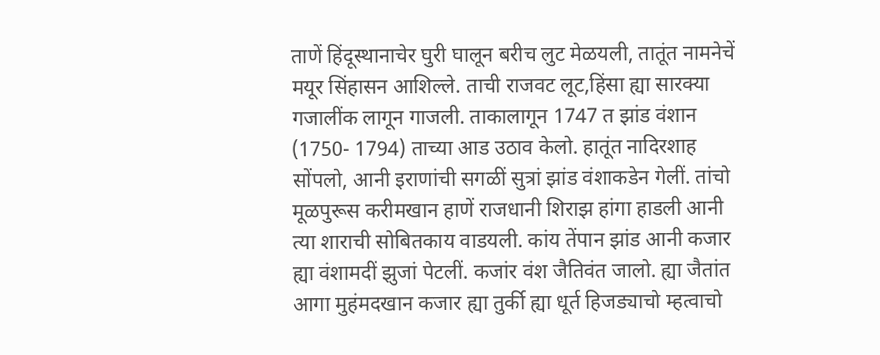ताणें हिंदूस्थानाचेर घुरी घालून बरीच लुट मेळयली, तातूंत नामनेचें मयूर सिंहासन आशिल्ले. ताची राजवट लूट,हिंसा ह्या सारक्या गजालींक लागून गाजली. ताकालागून 1747 त झांड वंशान (1750- 1794) ताच्या आड उठाव केलो. हातूंत नादिरशाह सोंपलो, आनी इराणांची सगळीं सुत्रां झांड वंशाकडेन गेलीं. तांचो मूळपुरूस करीमखान हाणें राजधानी शिराझ हांगा हाडली आनी त्या शाराची सोबितकाय वाडयली. कांय तेंपान झांड आनी कजार ह्या वंशामदीं झुजां पेटलीं. कजांर वंश जैतिवंत जालो. ह्या जैतांत आगा मुहंमदखान कजार ह्या तुर्की ह्या धूर्त हिजड्याचो म्हत्वाचो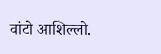वांटो आशिल्लो.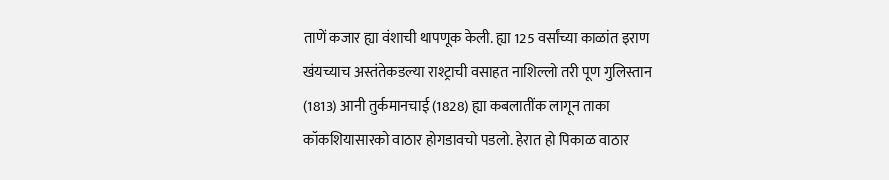ताणें कजार ह्या वंशाची थापणूक केली. ह्या 125 वर्सांच्या काळांत इराण खंयच्याच अस्तंतेकडल्या राश्ट्राची वसाहत नाशिल्लो तरी पूण गुलिस्तान (1813) आनी तुर्कमानचाई (1828) ह्या कबलातींक लागून ताका कॉकशियासारको वाठार होगडावचो पडलो. हेरात हो पिकाळ वाठार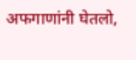अफगाणांनी घेतलो,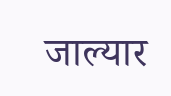जाल्यार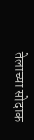तेलाच्या सोदाक